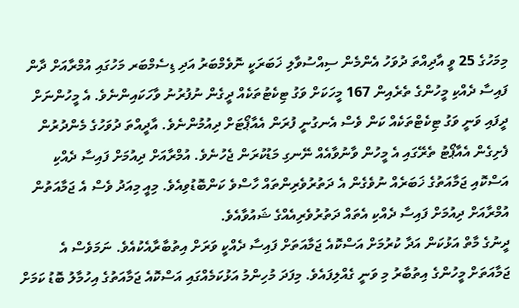މިމަހުގެ 25 ވީ އާދިއްތަ ދުވަހު އެންމެން ސިއްސުވާލި ޚަބަރަކީ ނޮވެމްބަރު އަދި ޑިސެމްބަރ މަހުގައި އުމްރާއަށް ދާން ފައިސާ ދެއްކި މީހުންގެ ތެރެއިން 167 މީހަކަށް ވަގު ޓިކެޓުތަކެއް ދީގެން ނުފުރުނު ވާހަކައިންނެވެ. އެ މީހުންނަށް ދީފައި ވަނީ ވަގު ޓިކެޓްތަކެއް ކަން ވެސް އެނގުނީ ފުރަން އެއާޕޯޓަށް ދިއުމުންނެވެ. އާދީއްތަ ދުވަހުގެ މެންދުރުން ފެށިގެން އެއާޕޯޓު ތެރޭގައި އެ މީހުން ވާނުވާއެއް ނޭނގި މަޑުކުރަން ޖެހުނެވެ. އުމްރާއަށް ދިއުމަށް ފައިސާ ދެއްކި އަސްކޮއި ޖަމާއަތުގެ ޚަބަރެއް ނުވެގެން އެ ދަތުރުވެރިންތައް ހާސްވެ ކަންބޮޑުވިއެވެ. މިއީ މިއަދު ވެސް އެ ޖަމާއަތުން އުމްރާއަށް ދިއުމަށް ފައިސާ ދެއްކި އެތައް ދަތުރުވެރިއެއްގެ ޝައުވާއެވެ.
ދީނުގެ މާތް އަޅުކަން އަދާ ކުރުމަށް އަސްކޮއެ ޖަމާއަތަށް ފައިސާ ދެއްކީ ވަރަށް އިތުބާރާއެކުއެވެ. ނަމަވެސް އެ ޖަމާއަތަށް މީހުންގެ އިތުބާރު މި ވަނީ ގެއްލިފައެވެ. މިފަދަ މުހިންމު އަޅުކަމެއްގައި އަސްކޮއެ ޖަމާއަތުގެ އިހުމާލު ބޮޑު ކަމަށް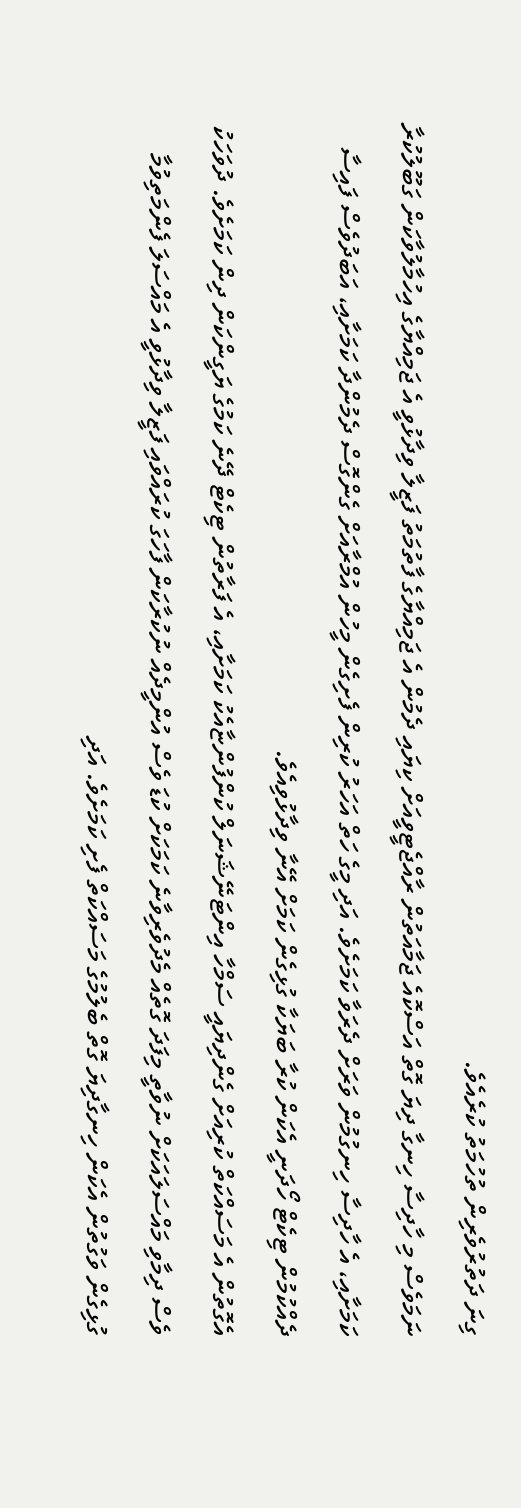ގިނަ ދަތުރުވެރިން ތުހުމަތު ކުރެއެވެ.
ނަމަވެސް މި ހާދިސާ ހިނގާ ދިޔަ ގޮތް އަސްކޮއެ ޖަމާއަތުން ރާއްޖެޓީވީއަށް ކިޔައި ދެމުން އެ ޖަމިއްޔާގެ ފާތުމަތު ފަޒީލާ ވިދާޅުވީ އެ ޖަމިއްޔާގެ އިހުމާލުވާކަން ގަބޫލުކުރާ ކަމަށާއި، އެ ހާދިސާ ހިނގުމުން ވަރަށް ދެރަވާ ކަމަށެވެ. އަދި މީގެ ހަތް އަހަރު ކުރިން ފެށިގެން މީހުން އުމްރާއަށް ގެންގޮސް ދެމުންދާ ކަމަށާއި، އަބަދުވެސް ފައިސާ ދެއްކުމުން ޓިކެޓް ހޯދަނީ އެކަން ކުރާ ބަޔަކާ ގުޅިގެން ކަމަށް އޭނާ ވިދާޅުވިއެވެ.
އެގޮތުން އެ މަސައްކަތް ކުރިއަށް ގެންދިޔައީ ސަމްހާ އިންޓަނޭޝަނަލް ކުންފުންޏާއެކު ކަމަށާއި، އެ ފަރާތުން ޓިކެޓް ދޭނެ ކަމުގެ ޔަގީންކަން ދިން ކަމަށެވެ. ދުވަހަކު ވެސް ދިމާވި މައްސަލައަކަށް ނުވާތީ މިފަދަ ގޮތެއް މެދުވެރިވާނެ ކަމަކަށް ކުޑަ ވެސް އުންމީދެއް ނުކުރާކަން ފާހަގަ ކުރައްވައި ފަޒީލާ ވިދާޅުވީ އެ މައްސަލަ ފެންމަތިވުމާ ގުޅިގެން ވަގުތުން އެކަން ހިނގާދިޔަ ގޮތް ބެލުމުގެ މަސައްކަތް ފެށި ކަމަށެވެ. އަދި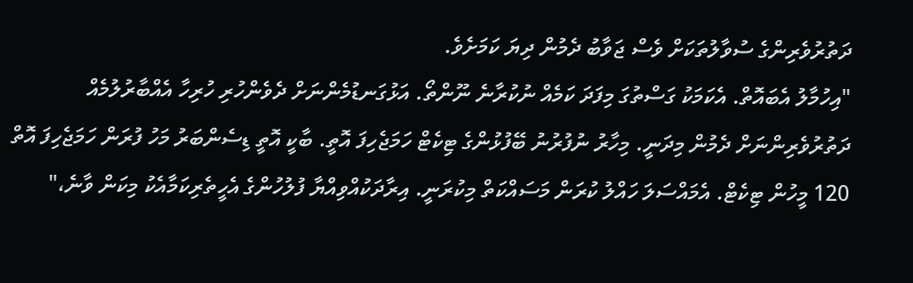ދަތުރުވެރިންގެ ސުވާލުތަކަށް ވެސް ޖަވާބު ދެމުން ދިޔަ ކަމަށެވެ.
"އިހުމާލު އެބައޮތް. އެކަމަކު ގަސްތުގަ މިފަދަ ކަމެއް ނުކުރާނެ ނޫންތޯ. އަޅުގަނޑުމެންނަށް ދެވެންހުރި ހުރިހާ އެއްބާރުލުމެއް ދަތުރުވެރިންނަށް ދެމުން މިދަނީ. މިހާރު ނުފުރުނު ބޭފުޅުންގެ ޓިކެޓް ހަމަޖެހިފަ އޮތީ. ބާކީ އޮތީ ޑިސެންބަރު މަހު ފުރަން ހަމަޖެހިފަ އޮތް 120 މީހުން ޓިކެޓް. އެމައްސަލަ ހައްލު ކުރަން މަސައްކަތް މިކުރަނީ. އިރާދަކުއްވިއްޔާ ފުލުހުންގެ އެހީތެރިކަމާއެކު މިކަން ވާނެ،"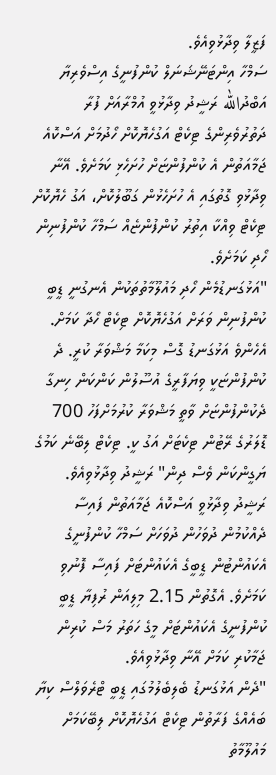ފަޒީލާ ވިދާޅުވިއެވެ.
ސަމްހާ އިންޓަނޭޝަނަލް ކުންފުނީގެ އިސްވެރިޔާ އަބްދުالله ރަޝީދު ވިދާޅުވީ އުމްރާއަށް ފުރާ ދަތުރުވެރިންގެ ޓިކެޓް އަގުހެޔޮކޮށް ހޯދުމަށް އަސްކޮއެ ޖަމާއަތުން އެ ކުންފުންޏަށް ހުށަހެޅި ކަމަށެވެ. އޭނާ ވިދާޅުވި ގޮތުގައި އެ ހުށަހެޅުން ގަބޫލުކޮށް، އަގު ހެޔޮކޮށް ޓިކެޓް ވިއްކާ އިތުރު ކުންފުންޏެއް ސަމްހާ ކުންފުނިން ހޯދި ކަމަށެވެ.
"އަޅުގަނޑުމެން ހޯދި މައުލޫމާތުތަކުން އެނގުނީ ޑީބީ ކުންފުނިން ވަރަށް އަގުހެޔޮކޮށް ޓިކެޓް ހޯދާ ކަމަށް. އެހެންވެ އަޅުގަނޑު ގޮސް މިކަމާ މަޝްވަރާ ކުރީ. ދެ ކުންފުންޏަކީ ވިޔަފާރީގެ އުސޫލުން ކަންކަން ހިނގާ ދެކުންފުންޏަށް ވާތީ މަޝްވަރާ ކުރުމަށްފަހު 700 ޑޮލަރުގެ ރޭޓުން ޓިކެޓަށް އަގު ކީ. ޓިކެޓް ލިބޭނެ ކަމުގެ ޔަގީންކަން ވެސް ދިން" ރަޝީދު ވިދާޅުވިއެވެ.
ރަޝީދު ވިދާޅުވީ އަސްކޮއެ ޖަމާއަތުން ފައިސާ ދެއްކުމުން ދުވަހުން ދުވަހަށް ސަމްހާ ކުންފުނީގެ އެކައުންޓުން ޑީބީގެ އެކައުންޓަށް ފައިސާ ފޮނުވި ކަމަށެވެ. އެގޮތުން 2.15 މިލިއަން ރުފިޔާ ޑީބީ ކުންފުނީގެ އެކައުންޓަށް މީގެ ހަތަރު މަސް ކުރިން ޖަމާކުރި ކަމަށް އޭނާ ވިދާޅުވިއެވެ.
"ދެން އަޅުގަނޑު ބެލިބެލުމުގައި ޑީބީ ޓްރެވަލްސް ކިޔާ ބައެއްގެ ފަރާތުން ޓިކެޓް އަގުހެޔޮކޮށް ލިބޭކަމަށް މައުލޫމާތު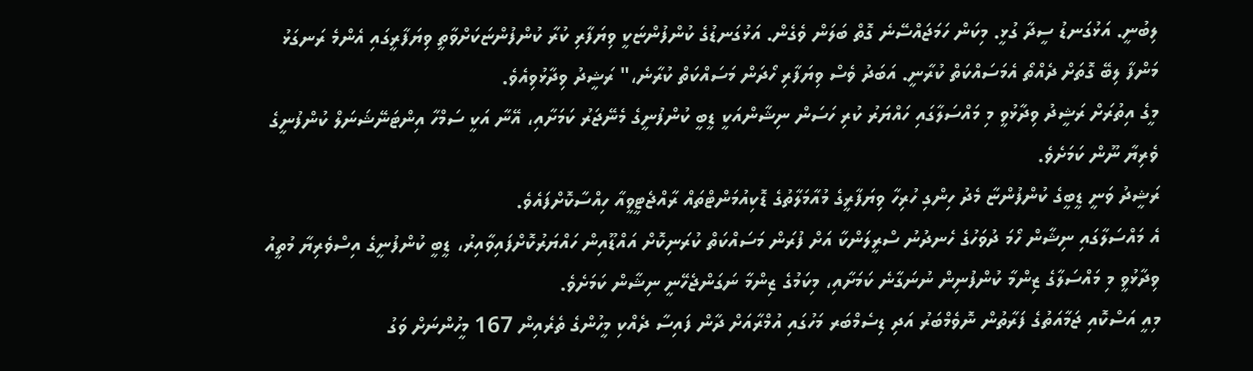ލިބުނީ. އަޅުގަނޑު ސީދާ ގުޅީ. މިކަން ހަމަޖައްސޭނެ ގޮތް ބަލަން ވެގެން. އަޅުގަނޑުގެ ކުންފުންޏަކީ ވިޔަފާރި ކުރާ ކުންފުންޏަކަށްވާތީ ވިޔަފާރީގައި އެންމެ ރަނގަޅު މަންފާ ލިބޭ ގޮތަށް ދެއްތޯ އެމަސައްކަތް ކުރާނީ. އަބަދު ވެސް ވިޔަފާރި ހޯދަން މަސައްކަތް ކުރާނެ،" ރަޝީދު ވިދާޅުވިއެވެ.
މީގެ އިތުރަށް ރަޝީދު ވިދާޅުވީ މި މައްސަލާގައި ހައްޔަރު ކުރި ހަސަން ނިޝާންއަކީ ޑީބީ ކުންފުނީގެ މެނޭޖަރު ކަމަށާއި، އޭނާ އަކީ ސަމްހާ އިންޓަނޭޝަނަލް ކުންފުނީގެ ވެރިޔާ ނޫން ކަމަށެވެ.
ރަޝީދު ވަނީ ޑީބީގެ ކުންފުންޏާ މެދު ހިންގި ހުރިހާ ވިޔަފާރީގެ މުއާމަލާތުގެ ޑޮކިއުމަންޓްތައް ރާއްޖެޓީވީއާ ހިއްސާކޮށްފައެވެ.
އެ މައްސަލާގައި ނިޝާން ހޯމަ ދުވަހުގެ ހެނދުނު ސްރީލަންކާ އަށް ފުރަން މަސައްކަތް ކުރަނިކޮށް އައްޑޫއިން ހައްޔަރުކޮށްފައިވާއިރު، ޑީބީ ކުންފުނީގެ އިސްވެރިޔާ މުތީއު ވިދާޅުވީ މި މައްސަލާގެ ޒިންމާ ކުންފުނިން ނުނަގާނެ ކަމަށާއި، މިކަމުގެ ޒިންމާ ނަގަންޖެހޭނީ ނިޝާން ކަމަށެވެ.
މިއީ އަސްކޮއި ޖަމާއަތުގެ ފަރާތުން ނޮވެމްބަރު އަދި ޑިސެމްބަރ މަހުގައި އުމްރާއަށް ދާން ފައިސާ ދެއްކި މީހުންގެ ތެރެއިން 167 މީހުންނަށް ވަގު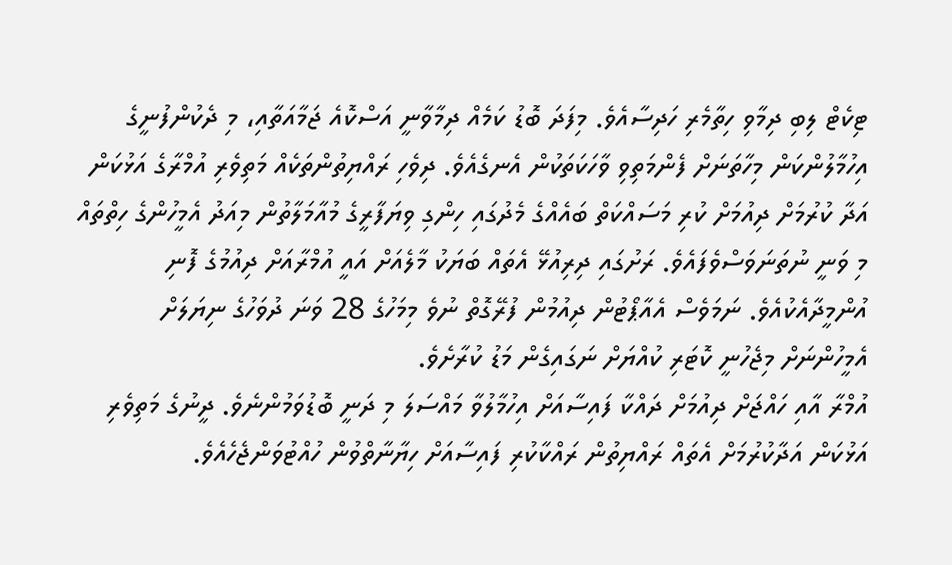ޓިކެޓް ލިބި ދިމާވި ހިތާމެރި ހަދިސާއެވެ. މިފަދަ ބޮޑު ކަމެއް ދިމާވާނީ އަސްކޮއެ ޖަމާއަތާއި، މި ދެކުންފުނީގެ އިހުމާލުންކަން މިހާތަނަށް ފެންމަތިވި ވާހަކަތަކުން އެނގެއެވެ. ދިވެހި ރައްޔިތުންތަކެއް މަތިވެރި އުމްރާގެ އަޅުކަން އަދާ ކުރުމަށް ދިއުމަށް ކުރި މަސައްކަތް ބައެއްގެ މެދުގައި ހިންގި ވިޔަފާރީގެ މުއާމަލާތުން މިއަދު އެމީހުންގެ ހިތްތައް މި ވަނީ ނުތަނަވަސްވެފައެވެ. ރަށުގައި ދިރިއުޅޭ އެތައް ބަޔަކު މާލެއަށް އައީ އުމްރާއަށް ދިއުމުގެ ފޮނި އުންމީދާއެކުއެވެ. ނަމަވެސް އެއާޕޯޓުން ދިއުމުން ފުރޭގޮތް ނުވެ މިމަހުގެ 28 ވަނަ ދުވަހުގެ ނިޔަލަށް އެމީހުންނަށް މިޖެހުނީ ކޮޓަރި ކުއްޔަށް ނަގައިގެން މަޑު ކުރާށެވެ.
އުމްރާ އާއި ހައްޖަށް ދިއުމަށް ދައްކާ ފައިސާއަށް އިހުމާލުވާ މައްސަލަ މި ދަނީ ބޮޑުވަމުންނެވެ. ދީނުގެ މަތިވެރި އަޅުކަން އަދާކުރުމަށް އެތައް ރައްޔިތުން ރައްކާކުރި ފައިސާއަށް ހިޔާނާތްވުން ހުއްޓުވަންޖެހެއެވެ.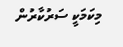މިކަމަކީ ސަރުކާރުން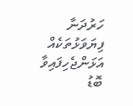ހަރުދަނާ ފިޔަވަޅުތަކެއް އަޅަންޖެހިފައިވާ ބޮޑު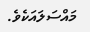މައްސަލައަކެވެ.